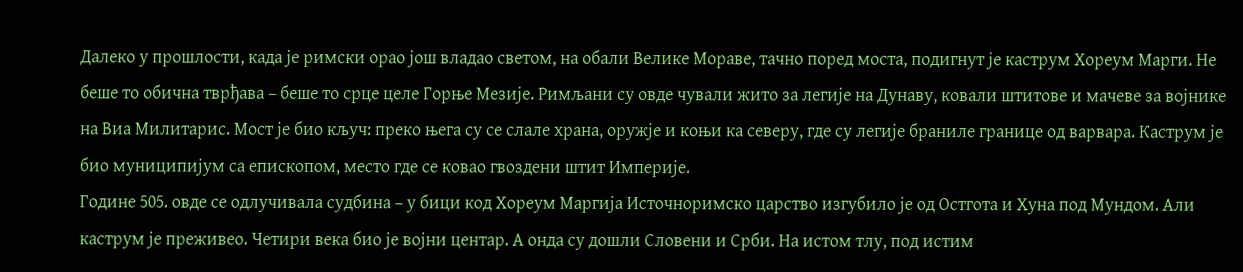Далеко у прошлости, када је римски орао још владао светом, на обали Велике Мораве, тачно поред моста, подигнут је каструм Хореум Марги. Не беше то обична тврђава – беше то срце целе Горње Мезије. Римљани су овде чували жито за легије на Дунаву, ковали штитове и мачеве за војнике на Виа Милитарис. Мост је био кључ: преко њега су се слале храна, оружје и коњи ка северу, где су легије браниле границе од варвара. Каструм је био муниципијум са епископом, место где се ковао гвоздени штит Империје.
Године 505. овде се одлучивала судбина – у бици код Хореум Маргија Источноримско царство изгубило је од Остгота и Хуна под Мундом. Али каструм је преживео. Четири века био је војни центар. А онда су дошли Словени и Срби. На истом тлу, под истим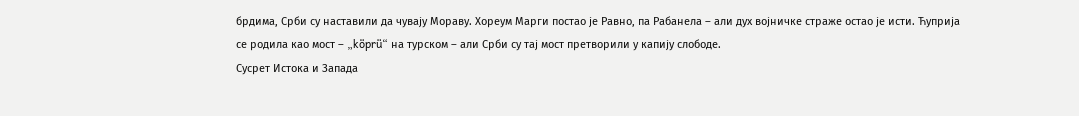брдима, Срби су наставили да чувају Мораву. Хореум Марги постао је Равно, па Рабанела – али дух војничке страже остао је исти. Ћуприја се родила као мост – „köprü“ на турском – али Срби су тај мост претворили у капију слободе.
Сусрет Истока и Запада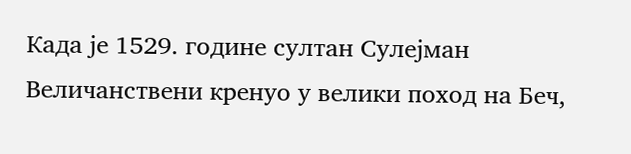Када је 1529. године султан Сулејман Величанствени кренуо у велики поход на Беч,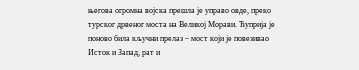његова огромна војска прешла је управо овде, преко турског дрвеног моста на Великој Морави. Ћуприја је поново била кључни прелаз – мост који је повезивао Исток и Запад, рат и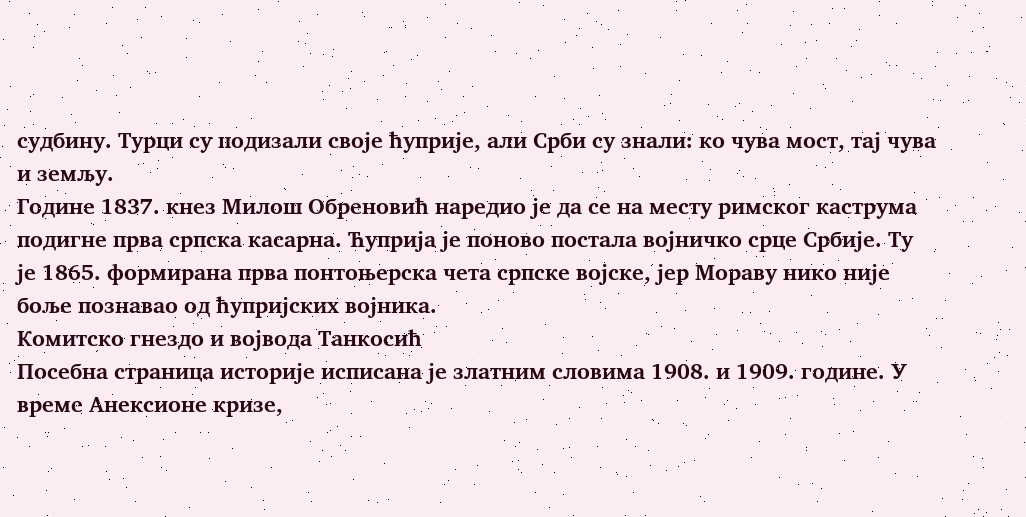судбину. Турци су подизали своје ћуприје, али Срби су знали: ко чува мост, тај чува и земљу.
Године 1837. кнез Милош Обреновић наредио је да се на месту римског каструма подигне прва српска касарна. Ћуприја је поново постала војничко срце Србије. Ту је 1865. формирана прва понтоњерска чета српске војске, јер Мораву нико није боље познавао од ћупријских војника.
Комитско гнездо и војвода Танкосић
Посебна страница историје исписана је златним словима 1908. и 1909. године. У време Анексионе кризе,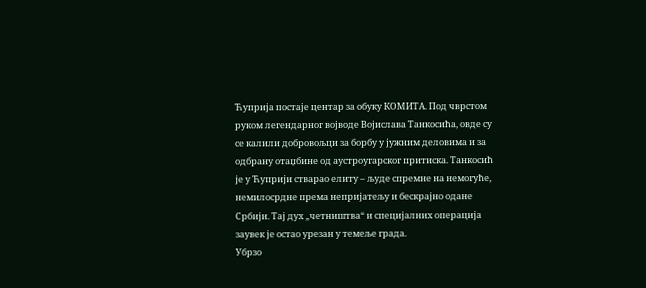Ћуприја постаје центар за обуку КОМИТА. Под чврстом руком легендарног војводе Војислава Танкосића, овде су се калили добровољци за борбу у јужним деловима и за одбрану отаџбине од аустроугарског притиска. Танкосић је у Ћуприји стварао елиту – људе спремне на немогуће, немилосрдне према непријатељу и бескрајно одане Србији. Тај дух „четништва“ и специјалних операција заувек је остао урезан у темеље града.
Убрзо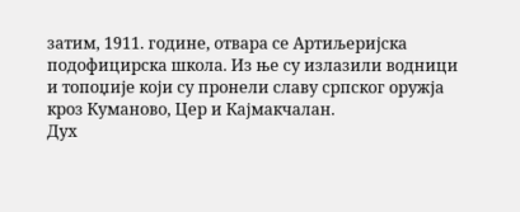затим, 1911. године, отвара се Артиљеријска подофицирска школа. Из ње су излазили водници и топоџије који су пронели славу српског оружја кроз Куманово, Цер и Кајмакчалан.
Дух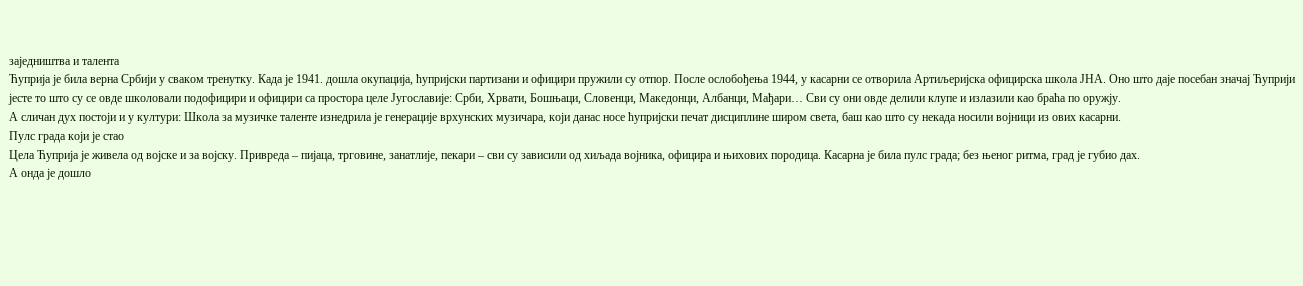заједништва и талента
Ћуприја је била верна Србији у сваком тренутку. Када је 1941. дошла окупација, ћупријски партизани и официри пружили су отпор. После ослобођења 1944, у касарни се отворила Артиљеријска официрска школа ЈНА. Оно што даје посебан значај Ћуприји јесте то што су се овде школовали подофицири и официри са простора целе Југославије: Срби, Хрвати, Бошњаци, Словенци, Македонци, Албанци, Мађари… Сви су они овде делили клупе и излазили као браћа по оружју.
А сличан дух постоји и у култури: Школа за музичке таленте изнедрила је генерације врхунских музичара, који данас носе ћупријски печат дисциплине широм света, баш као што су некада носили војници из ових касарни.
Пулс града који је стао
Цела Ћуприја је живела од војске и за војску. Привреда – пијаца, трговине, занатлије, пекари – сви су зависили од хиљада војника, официра и њихових породица. Касарна је била пулс града; без њеног ритма, град је губио дах.
А онда је дошло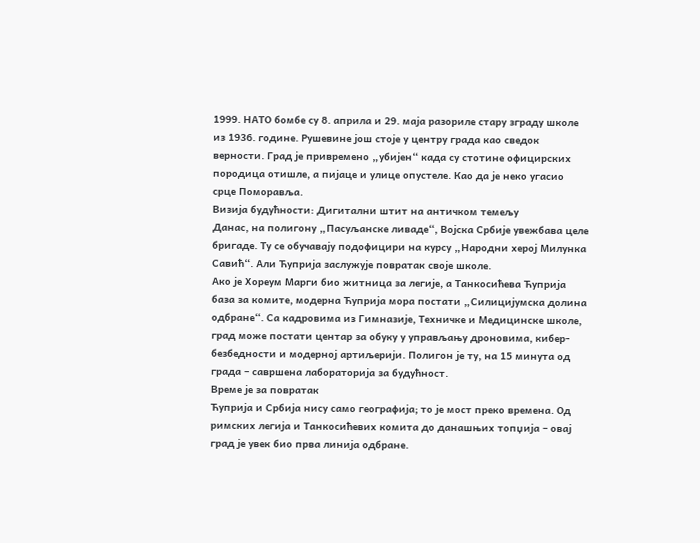1999. НАТО бомбе су 8. априла и 29. маја разориле стару зграду школе из 1936. године. Рушевине још стоје у центру града као сведок верности. Град је привремено „убијен“ када су стотине официрских породица отишле, а пијаце и улице опустеле. Као да је неко угасио срце Поморавља.
Визија будућности: Дигитални штит на античком темељу
Данас, на полигону „Пасуљанске ливаде“, Војска Србије увежбава целе бригаде. Ту се обучавају подофицири на курсу „Народни херој Милунка Савић“. Али Ћуприја заслужује повратак своје школе.
Ако је Хореум Марги био житница за легије, а Танкосићева Ћуприја база за комите, модерна Ћуприја мора постати „Силицијумска долина одбране“. Са кадровима из Гимназије, Техничке и Медицинске школе, град може постати центар за обуку у управљању дроновима, кибер-безбедности и модерној артиљерији. Полигон је ту, на 15 минута од града – савршена лабораторија за будућност.
Време је за повратак
Ћуприја и Србија нису само географија; то је мост преко времена. Од римских легија и Танкосићевих комита до данашњих топџија – овај град је увек био прва линија одбране.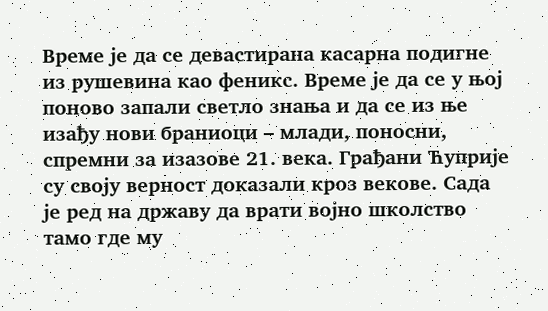Време је да се девастирана касарна подигне из рушевина као феникс. Време је да се у њој поново запали светло знања и да се из ње изађу нови браниоци – млади, поносни, спремни за изазове 21. века. Грађани Ћуприје су своју верност доказали кроз векове. Сада је ред на државу да врати војно школство тамо где му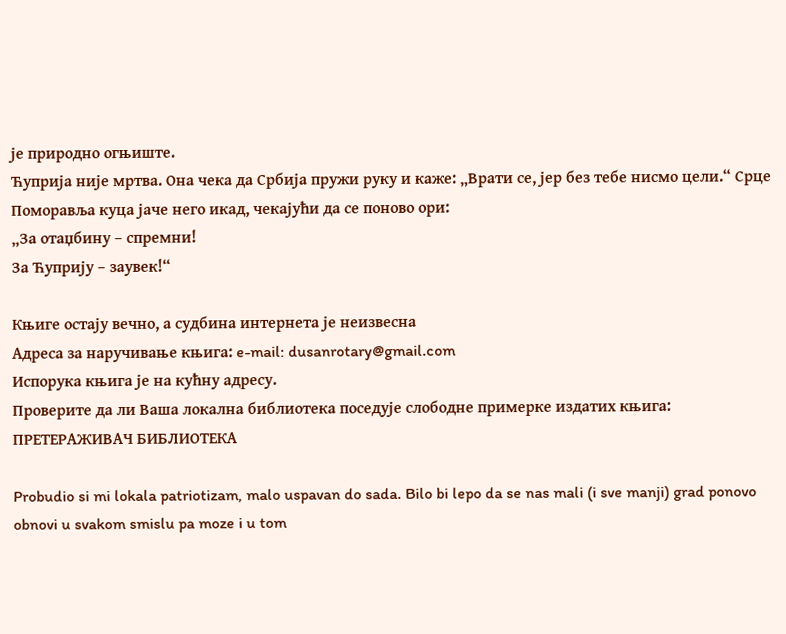је природно огњиште.
Ћуприја није мртва. Она чека да Србија пружи руку и каже: „Врати се, јер без тебе нисмо цели.“ Срце Поморавља куца јаче него икад, чекајући да се поново ори:
„За отаџбину – спремни!
За Ћуприју – заувек!“

Књиге остају вечно, а судбина интернета је неизвесна
Адреса за наручивање књига: e-mail: dusanrotary@gmail.com
Испорука књига је на кућну адресу.
Проверите да ли Ваша локална библиотека поседује слободне примерке издатих књига:
ПРЕТЕРАЖИВАЧ БИБЛИОТЕКА

Probudio si mi lokala patriotizam, malo uspavan do sada. Bilo bi lepo da se nas mali (i sve manji) grad ponovo obnovi u svakom smislu pa moze i u tom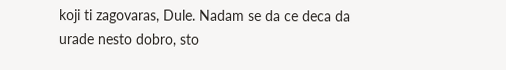koji ti zagovaras, Dule. Nadam se da ce deca da urade nesto dobro, sto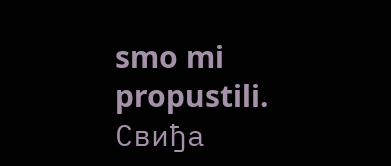smo mi propustili.
Свиђа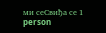ми сеСвиђа се 1 person